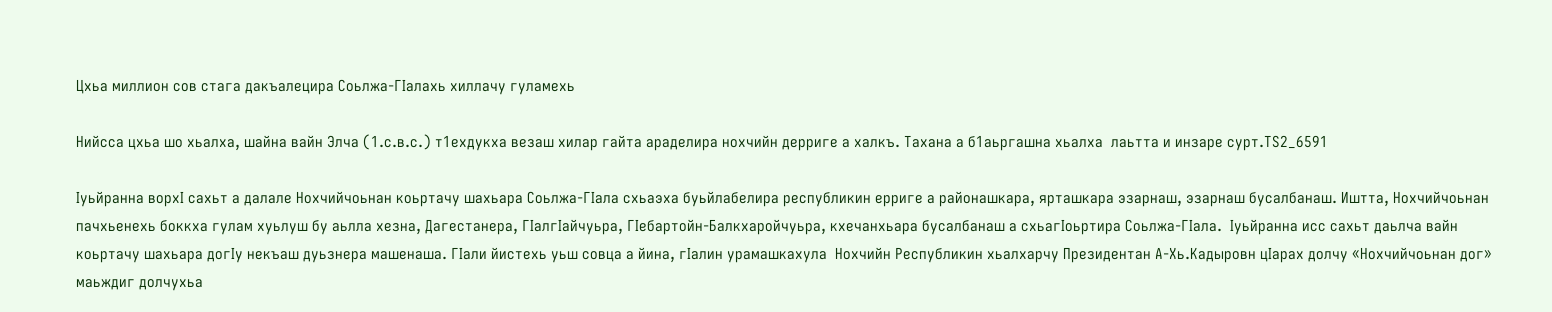Цхьа миллион сов стага дакъалецира Соьлжа-ГIалахь хиллачу гуламехь

Нийсса цхьа шо хьалха, шайна вайн Элча (1.с.в.с.) т1ехдукха везаш хилар гайта араделира нохчийн дерриге а халкъ. Тахана а б1аьргашна хьалха  лаьтта и инзаре сурт.TS2_6591

Iуьйранна ворхI сахьт а далале Нохчийчоьнан коьртачу шахьара Соьлжа-ГIала схьаэха буьйлабелира республикин ерриге а районашкара, ярташкара эзарнаш, эзарнаш бусалбанаш. Иштта, Нохчийчоьнан пачхьенехь боккха гулам хуьлуш бу аьлла хезна, Дагестанера, ГIалгIайчуьра, ГIебартойн-Балкхаройчуьра, кхечанхьара бусалбанаш а схьагIоьртира Соьлжа-ГIала.  Iуьйранна исс сахьт даьлча вайн коьртачу шахьара догIу некъаш дуьзнера машенаша. ГIали йистехь уьш совца а йина, гIалин урамашкахула  Нохчийн Республикин хьалхарчу Президентан А-Хь.Кадыровн цIарах долчу «Нохчийчоьнан дог» маьждиг долчухьа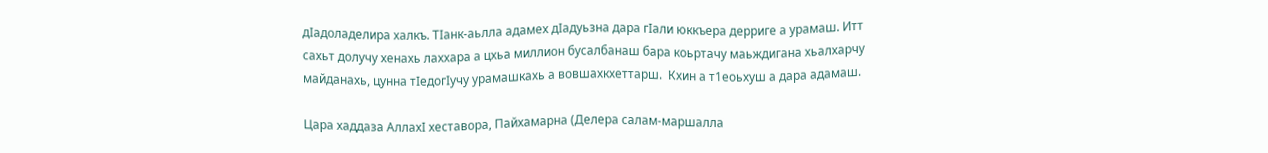дIадоладелира халкъ. ТIанк-аьлла адамех дIадуьзна дара гIали юккъера дерриге а урамаш. Итт сахьт долучу хенахь лаххара а цхьа миллион бусалбанаш бара коьртачу маьждигана хьалхарчу майданахь, цунна тIедогIучу урамашкахь а вовшахкхеттарш.  Кхин а т1еоьхуш а дара адамаш.

Цара хаддаза АллахI хеставора, Пайхамарна (Делера салам-маршалла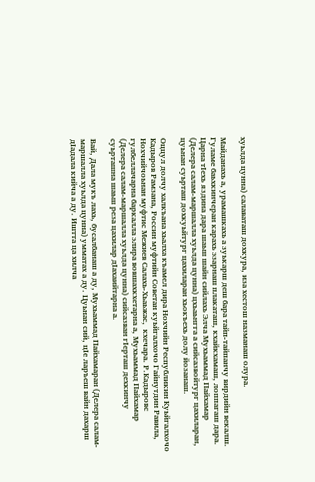хуьлда цунна) салаваташ дохкура, иза хестош назманаш олура.

Майданахь а, урамашкахь а зуькарш деш бара тайп-тайпанчу вирдийн векалш. Гуламе баьхкинчеран карахь эзарнаш плакаташ, кхайкхамаш, лоппагаш дара. Царна тIехь яздина дара шаьш шайн сийлахь Элча Мухьаммад Пайхамар (Делера салам-маршалла хуьлда цунна) цхьаьнгга а сийсазвойтург цахиларан, цуьнан суьрташ дохкуьйтург цахиларан хьокъехь долу йозанаш.

Оццул долчу халкъана хьалха къамел дира Нохчийн Республикин Куьйгалхочо Кадыров Рамзана, Россин муфтийн Советан куьйгалхочо Гайнутдин Равила, Нохчийчоьнан муфтис Межиев Салахь-Хьаьжас,  кхечара. Р.Кадыровс гулбеллачарна баркалла элира вовшахкхетарна а, Мухьаммад Пайхамар (Делера салам-маршалла хуьлда цунна) сийсазван гIерташ дехкинчу суьрташна шаьш реза цахилар дIахаийтарна а.

Вай, Дала мукъ лахь, бусалбанаш а ду, Мухьаммад Пайхамаран (Делера салам-маршалла хуьлда цунна) умматах а ду. Цуьнан сий, цIе ларъеш вайн дахарш дIадала кийча а ду. Иштта ца хилча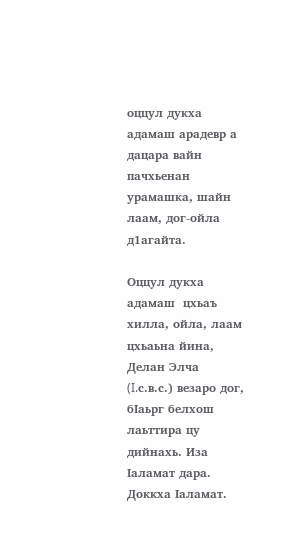оццул дукха адамаш арадевр а дацара вайн пачхьенан урамашка, шайн лаам, дог-ойла д1агайта.

Оццул дукха адамаш  цхьаъ хилла, ойла, лаам цхьаьна йина, Делан Элча (I.с.в.с.) везаро дог, бIаьрг белхош лаьттира цу дийнахь. Иза Iаламат дара. Доккха Iаламат.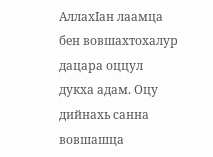АллахIан лаамца бен вовшахтохалур дацара оццул дукха адам. Оцу дийнахь санна вовшашца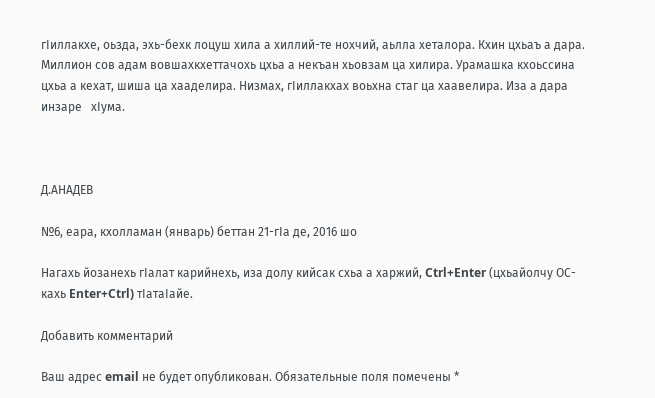гIиллакхе, оьзда, эхь-бехк лоцуш хила а хиллий-те нохчий, аьлла хеталора. Кхин цхьаъ а дара. Миллион сов адам вовшахкхеттачохь цхьа а некъан хьовзам ца хилира. Урамашка кхоьссина цхьа а кехат, шиша ца хааделира. Низмах, гIиллакхах воьхна стаг ца хаавелира. Иза а дара инзаре   хIума.



Д.АНАДЕВ

№6, еара, кхолламан (январь) беттан 21-гIа де, 2016 шо

Нагахь йозанехь гIалат карийнехь, иза долу кийсак схьа а харжий, Ctrl+Enter (цхьайолчу ОС-кахь Enter+Ctrl) тIатаIайе.

Добавить комментарий

Ваш адрес email не будет опубликован. Обязательные поля помечены *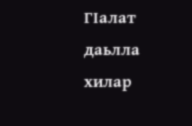ГIалат даьлла хилар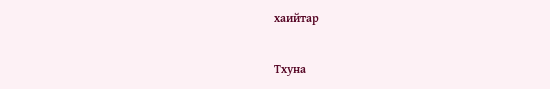хаийтар

Тхуна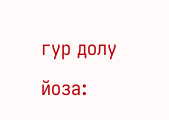гур долу йоза: